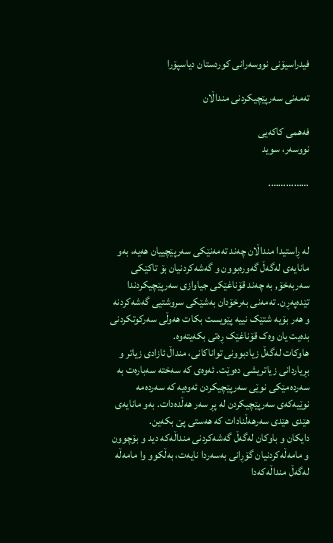فیدراسیۆنی نووسەرانی کوردستان دیاسپۆرا

تەمەنی سەرپێچیکردنی منداڵان

فەهمی کاکەیی
نووسەر، سويد

…………….



لە ڕاستیدا منداڵان چەند تەمەنێکی سەرپێچییان هەیە، بەو مانایەی لەگەڵ گەورەبوون و گەشەکردنیان بۆ تاکێکی سەربەخۆ, بە چەند قۆناغێکی جیاوازی سەرپێچیکردندا تێدەپەڕن. تەمەنی بەرخۆدان بەشێکی سروشتیی گەشەکردنە و هەر بۆیە شتێک نییە پێویست بکات هەوڵی سەرکوتکردنی بدەیت یان وەک قۆناغێک ڕەتی بکەیتەوە.
هاوکات لەگەڵ زیادبوونی تواناکانی، منداڵ ئازادی زیاتر و بڕیاردانی زیاتریشی دەوێت. ئەوەی کە سەختە سەبارەت بە سەردەمێکی نوێی سەرپێچیکردن ئەوەیە کە سەردەمە نوێیەکەی سەرپێچیکردن لە پڕ سەر هەڵدەدات. بەو مانایەی هێدی هێدی سەرهەڵنادات کە هەستی پێ بکەین.
دایکان و باوکان لەگەڵ گەشەکردنی منداڵەکە دید و بۆچوون و مامەڵەکردنیان گۆڕانی بەسەردا نایەت، بەڵکوو وا مامەڵە لەگەڵ منداڵەکەدا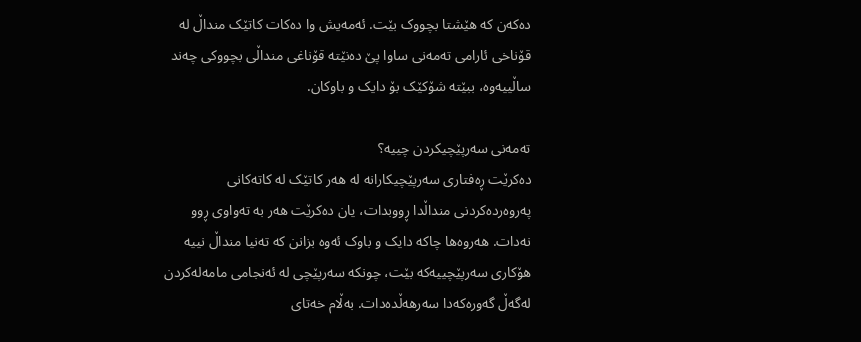دەکەن کە هێشتا بچووک بێت. ئەمەيش وا دەکات کاتێک منداڵ لە قۆناخی ئارامی تەمەنی ساوا پێ دەنێتە قۆناغی منداڵی بچووکی چەند ساڵییەوە، ببێتە شۆکێک بۆ دایک و باوکان.

تەمەنی سەرپێچیکردن چییە؟
دەکرێت ڕەفتاری سەرپێچیکارانە لە هەر کاتێک لە کاتەکانی پەروەردەکردنی منداڵدا ڕووبدات، یان دەکرێت هەر بە تەواوی ڕوو نەدات. هەروەها چاکە دایک و باوک ئەوە بزانن کە تەنیا منداڵ نییە هۆکاری سەرپێچییەکە بێت، چونکە سەرپێچی لە ئەنجامی مامەلەکردن لەگەڵ گەورەکەدا سەرهەڵدەدات. بەڵام خەتای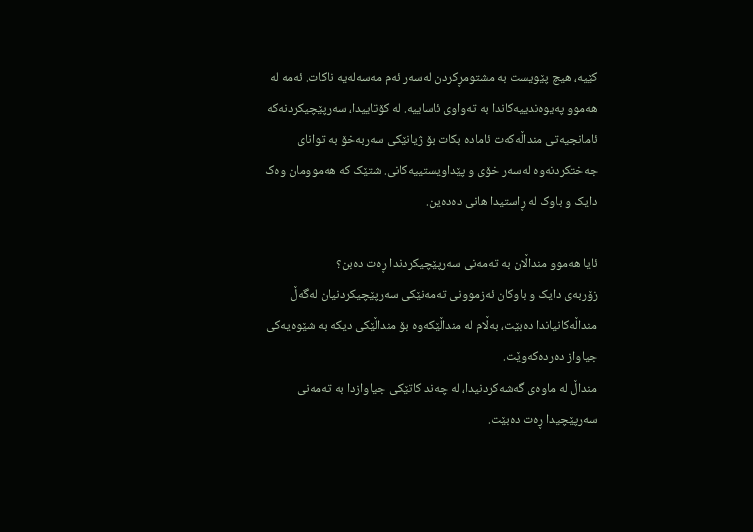کێیە، هیچ پێویست بە مشتومڕکردن لەسەر ئەم مەسەلەیە ناکات. ئەمە لە هەموو پەیوەندییەکاندا بە تەواوی ئاساییە. لە کۆتاییدا، سەرپێچیکردنەکە ئامانجیەتی منداڵەکەت ئامادە بکات بۆ ژیانێکی سەربەخۆ بە توانای جەختکردنەوە لەسەر خۆی و پێداویستییەکانی. شتێک کە هەموومان وەک دایک و باوک لە ڕاستیدا هانی دەدەین.

ئایا هەموو منداڵان بە تەمەنی سەرپێچیکردندا ڕەت دەبن؟
زۆربەی دایک و باوکان ئەزموونی تەمەنێکی سەرپێچیکردنیان لەگەڵ منداڵەکانیاندا دەبێت، بەڵام لە منداڵێکەوە بۆ منداڵێکی دیکە بە شێوەیەکی جیاواز دەردەکەوێت.
منداڵ لە ماوەی گەشەکردنیدا، لە چەند کاتێکی جیاوازدا بە تەمەنی سەرپێچیدا ڕەت دەبێت.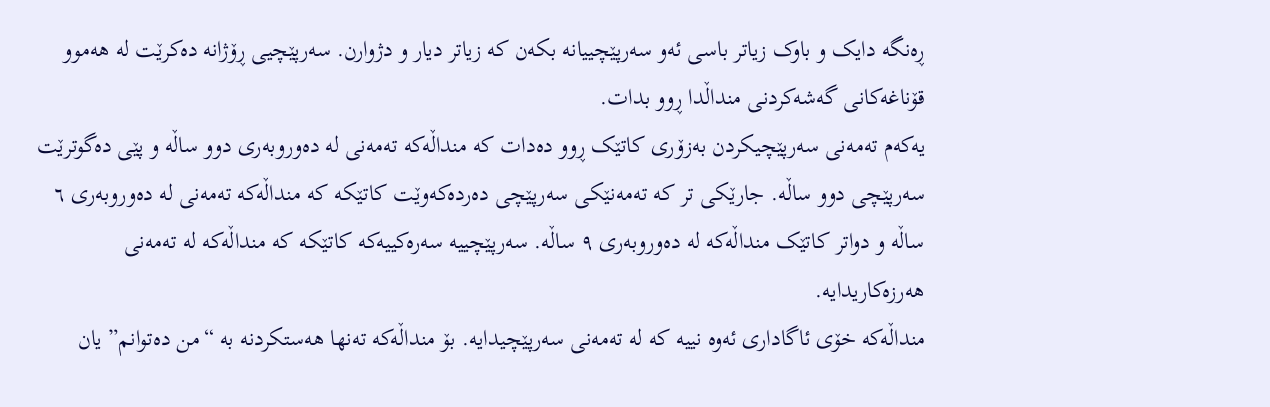ڕەنگە دایک و باوک زیاتر باسی ئەو سەرپێچییانە بکەن کە زیاتر دیار و دژوارن. سەرپێچیی ڕۆژانە دەکرێت لە هەموو قۆناغەکانی گەشەکردنی منداڵدا ڕوو بدات.
یەکەم تەمەنی سەرپێچیکردن بەزۆری کاتێک ڕوو دەدات کە منداڵەکە تەمەنی لە دەوروبەری دوو ساڵە و پێی دەگوترێت سەرپێچی دوو ساڵە. جارێکی تر کە تەمەنێکی سەرپێچی دەردەکەوێت کاتێکە کە منداڵەکە تەمەنی لە دەوروبەری ٦ ساڵە و دواتر کاتێک منداڵەکە لە دەوروبەری ٩ ساڵە. سەرپێچییە سەرەکییەکە کاتێکە کە منداڵەکە لە تەمەنی هەرزەکاریدایە.
منداڵەکە خۆی ئاگاداری ئەوە نییە کە لە تەمەنی سەرپێچیدایە. بۆ منداڵەکە تەنها هەستکردنە بە “من دەتوانم” یان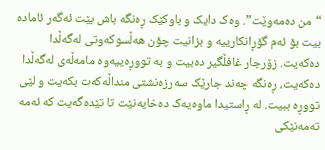“من دەمەوێت”. وەک دایک و باوکێک ڕەنگە باش بێت ئەگەر ئامادە بیت بۆ ئەم گۆڕانکارییە و بزانیت چۆن هەڵسوکەوتی لەگەڵدا دەکەیت. زۆرجار غافڵگیر دەبیت و بە تووڕەییەوە مامەڵەی لەگەڵدا دەکەیت، ڕەنگە چەند جارێک سەرزەنشتی منداڵەکەت بکەیت و لێی تووڕە ببیت. لە ڕاستیدا ماوەیەک دەخایەنێت تا تێدەگەیت کە ئەمە تەمەنێکی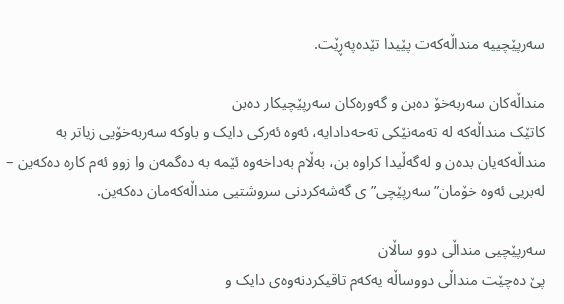سەرپێچییە منداڵەکەت پێیدا تێدەپەڕێت.

منداڵەکان سەربەخۆ دەبن و گەورەکان سەرپێچیکار دەبن
کاتێک منداڵەکە لە تەمەنێکی تەحەدادایە، ئەوە ئەرکی دایک و باوکە سەربەخۆیی زیاتر بە منداڵەکەیان بدەن و لەگەڵیدا کراوە بن، بەڵام بەداخەوە ئێمە بە دەگمەن وا زوو ئەم کارە دەکەین – لەبریی ئەوە خۆمان”سەرپێچی”ی گەشەکردنی سروشتیی منداڵەکەمان دەکەین.

سەرپێچیی منداڵی دوو ساڵان
پێ دەچێت منداڵی دووساڵە یەکەم تاقیکردنەوەی دایک و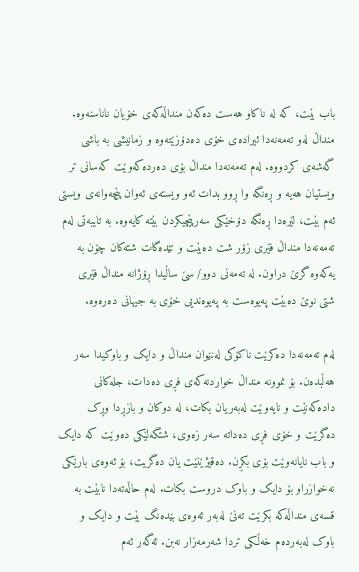باب بێت، کە لە ناکاو هەست دەکەن منداڵەکەی خۆیان ناناسنەوە.
منداڵ لەو تەمەنەدا ئیرادەی خۆی دەدۆزێتەوە و زمانیشی بە باشی گەشەی کردووە. لەم تەمەنەدا منداڵ بۆی دەردەکەوێت کەسانی تر ویستیان هەیە و ڕەنگە وا ڕوو بدات ئەو ویستەی ئەوان پێچەوانەی ویستی ئەم بێت، لێرەدا ڕەنگە دۆخێکی سەرپێچیکردن بێتە کایەوە. بە تایبەتی لەم تەمەنەدا منداڵ فێری زۆر شت دەبێت و تێدەگات شتەکان چۆن بە یەکەوە گرێ دراون. لە تەمەنی دوو/ سێ ساڵیدا ڕۆژانە منداڵ فێری شتی نوێ دەبێت پەیوەست بە پەیوەندیی خۆی بە جیهانی دەرەوە.

لەم تەمەنەدا دەکرێت ناکۆکی لەنێوان منداڵ و دایک و باوکیدا سەر هەڵبدەن. بۆ نموونە منداڵ خواردنەکەی فڕی دەدات، جلەکانی دادەکەنێت و نایەوێت لەبەریان بکات، لە دوکان و بازڕدا وڕک دەگرێت و خۆی فڕی دەداتە سەر زەوی، شتگەلێکی دەوێت کە دایک و باب نایانەوێت بۆی بکڕن. دەقیژێنێت یان دەگریت، بۆ ئەوەی بارێکی نەخوازراو بۆ دایک و باوک دروست بکات. لەم حاڵەتەدا نابێت بە قسەی منداڵەکە بکرێت تەنێ لەبەر ئەوەی بێدەنگ بێت و دایک و باوک لەبەردەم خەڵکی تردا شەرمەزار نەبن. ئەگەر ئەم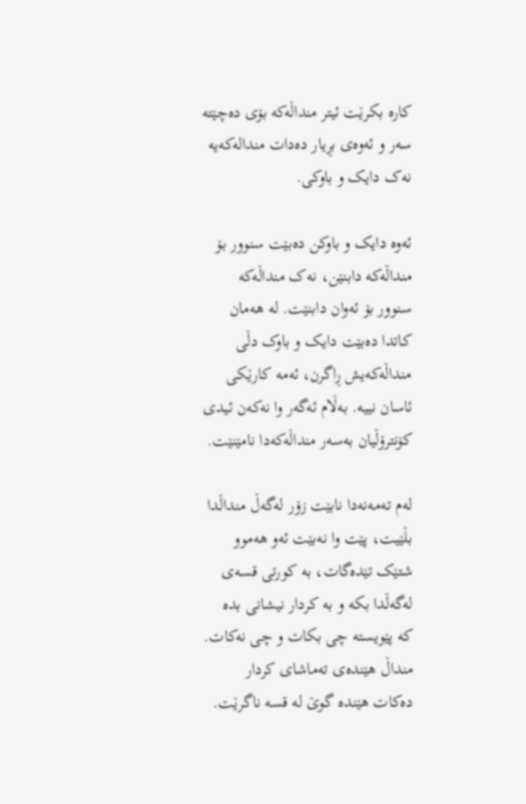کارە بکرێت ئیتر منداڵەکە بۆی دەچێتە سەر و ئەوەی بڕیار دەدات مندالەکەیە نەک دایک و باوکی.

ئەوە دایک و باوکن دەبێت سنوور بۆ منداڵەکە دابنێن، نەک منداڵەکە سنوور بۆ ئەوان دابنێت. لە هەمان کاتدا دەبێت دایک و باوک دڵی منداڵەکەیش ڕاگرن، ئەمە کارێکی ئاسان نییە. بەڵام ئەگەر وا نەکەن ئیدی کۆنترۆڵیان بەسەر منداڵەکەدا نامێنێت.

لەم تەمەنەدا نابێت زۆر لەگەڵ منداڵدا بڵێیت، پێت وا نەبێت ئەو هەموو شتێک تێدەگات، بە کورتی قسەی لەگەڵدا بکە و بە کردار نیشانی بدە کە پێویستە چی بکات و چی نەکات. منداڵ هێندەی تەماشای کردار دەکات هێندە گوێ لە قسە ناگرێت.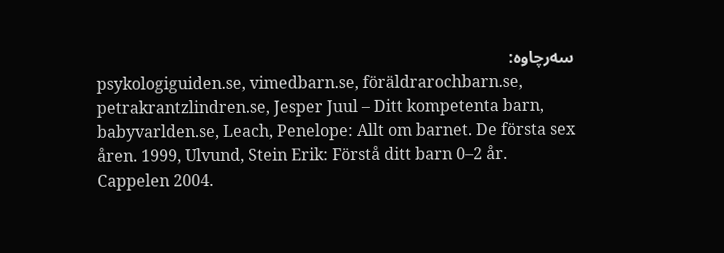سەرچاوە:
psykologiguiden.se, vimedbarn.se, föräldrarochbarn.se, petrakrantzlindren.se, Jesper Juul – Ditt kompetenta barn, babyvarlden.se, Leach, Penelope: Allt om barnet. De första sex åren. 1999, Ulvund, Stein Erik: Förstå ditt barn 0–2 år. Cappelen 2004.